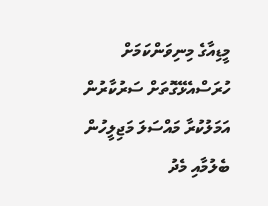މީޑިއާގެ މިނިވަންކަމަށް ހުރަސްއެޅޭގޮތަށް ސަރުކާރުން އަމަލުކުރާ މައްސަލަ މަޖިލީހުން ބެލުމާއި މެދު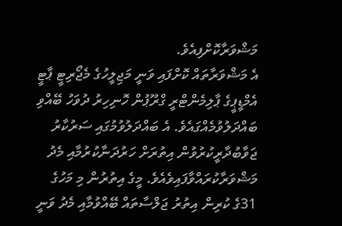މަޝްވަރާކޮށްފިއެވެ.
އެ މަޝްވަރާތައް ކޮށްފައި ވަނީ މަޖިލީހުގެ މެޖޯރިޓީ ޕާޓީ އެމްޑީޕީގެ ޕާލިމެންޓްރީ ގްރޫޕުން ހޮނިހިރު ދުވަހު ބޭއްވި ބައްދަލުވުމެއްގައެވެ. އެ ބައްދަލުވުމުގައި ސަރުކާރު ޖަވާބުދާރީކުރުވުން އިތުރަށް ހަރުދަނާކުރުމާއި މެދު މަޝްވަރާކުރައްވާފައިވެއެވެ. މީގެ އިތުރުން މި މަހުގެ 31ގެ ކުރިން އިތުރު ޖަލްސާތައް ބޭއްވުމާއި މެދު ވަނީ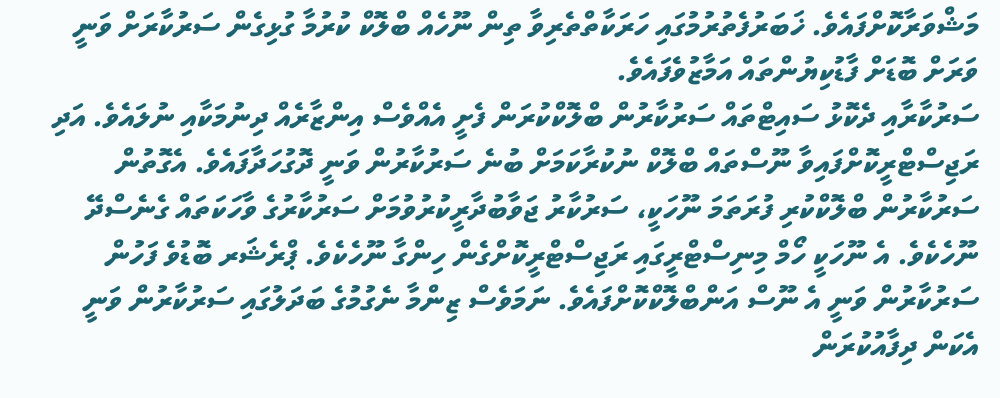މަޝްވަރާކޮށްފައެވެ. ޚަބަރުފެތުރުމުގައި ހަރަކާތްތެރިވާ ތިން ނޫހެއް ބްލޮކް ކުރުމާ ގުޅިގެން ސަރުކާރަށް ވަނީ ވަރަށް ބޮޑަށް ފާޑުކިޔުންތައް އަމާޒުވެފައެވެ.
ސަރުކާރާއި ދެކޮޅު ސައިޓްތައް ސަރުކާރުން ބްލޮކްކުރަން ފެށީ އެއްވެސް އިންޒާރެއް ދިނުމަކާއި ނުލައެވެ. އަދި ރަޖިސްޓްރީކޮށްފައިވާ ނޫސްތައް ބްލޮކް ނުކުރާކަމަށް ބުނެ ސަރުކާރުން ވަނީ ދޮގުހަދާފައެވެ. އެގޮތުން ސަރުކާރުން ބްލޮކްކުރި ފުރަތަމަ ނޫހަކީ، ސަރުކާރު ޖަވާބުދާރީކުރުވުމަށް ސަރުކާރުގެ ވާހަކަތައް ގެނެސްދޭ ނޫހެކެވެ. އެ ނޫހަކީ ހޯމް މިނިސްޓްރީގައި ރަޖިސްޓްރީކޮށްގެން ހިންގާ ނޫހެކެވެ. ޕްރެޝަރ ބޮޑުވެ ފަހުން ސަރުކާރުން ވަނީ އެ ނޫސް އަންބްލޮކްކޮށްފައެވެ. ނަމަވެސް ޒިންމާ ނެގުމުގެ ބަދަލުގައި ސަރުކާރުން ވަނީ އެކަން ދިފާއުކުރަން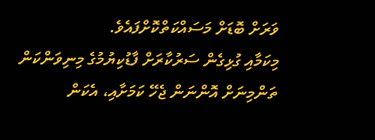ވަރަށް ބޮޑަށް މަސައްކަތްކޮށްފައެވެ.
މިކަމާއި ގުޅިގެން ސަރުކާރަށް ފާޑުކިޔުމުގެ މިނިވަންކަން ތަންމިނަށް އޮންނަން ޖެހޭ ކަމަށާއި، އެކަން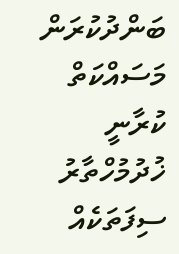ބަންދުކުރަން މަސައްކަތް ކުރާނީ ޚުދުމުހްތާރު ސިފަތަކެއް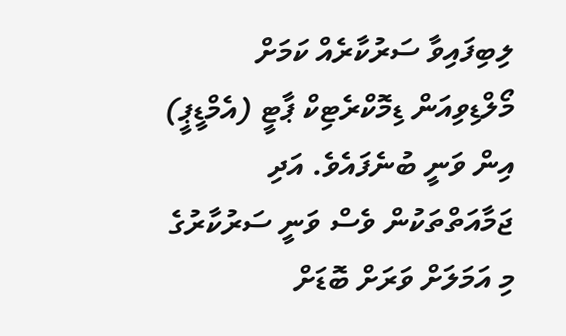ލިބިފައިވާ ސަރުކާރެއް ކަމަށް މޯލްޑިވިއަން ޑިމޮކްރެޓިކް ޕާޓީ (އެމްޑީޕީ) އިން ވަނީ ބުނެފައެވެ. އަދި ޖަމާއަތްތަކުން ވެސް ވަނީ ސަރުކާރުގެ މި އަމަލަށް ވަރަށް ބޮޑަށް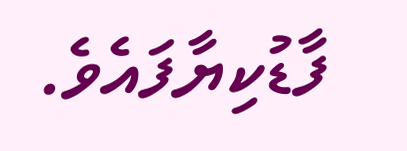ފާޑުކިޔާފައެވެ.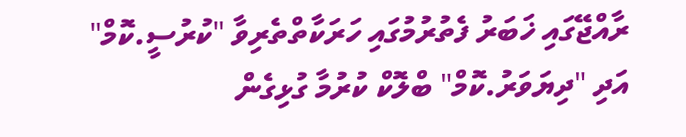ރާއްޖޭގައި ޚަބަރު ފެތުރުމުގައި ހަރަކާތްތެރިވާ "ކުރުސީ.ކޮމް" އަދި "ދިޔަވަރު.ކޮމް" ބްލޮކް ކުރުމާ ގުޅިގެން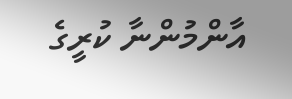އާންމުންނާ ކުރީގެ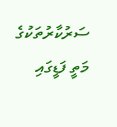ސަރުކާރުތަކުގެ މަތީ ފަޑީގައި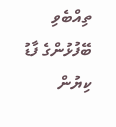ތިއްބެވި ބޭފުޅުންގެ ފާޑު ކިޔުން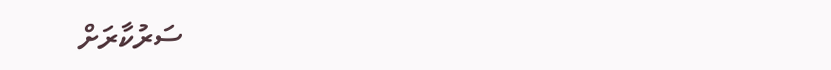ސަރުކާރަށް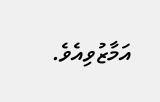އަމާޒުވިއެވެ.